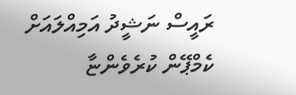ރައީސް ނަޝީދު އަމިއްލައަށް ކެމްޕޭން ކުރެވެންޏާ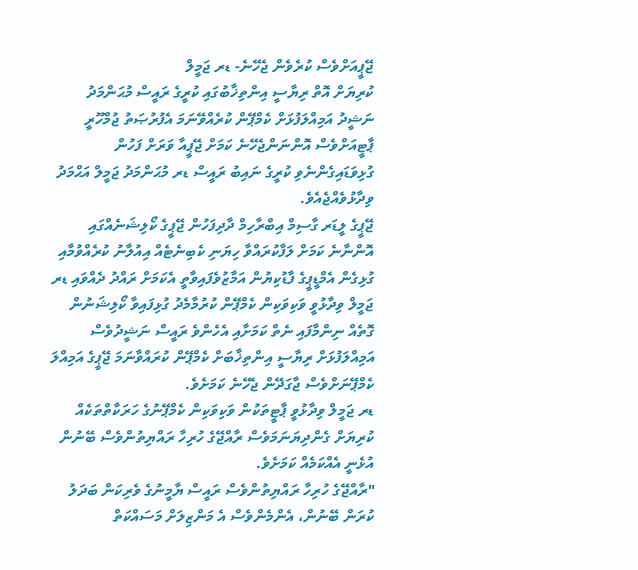ޖޭޕީއަށްވެސް ކުރެވެން ޖެހޭނެ- ޑރ ޖަމީލް
ކުރިޔަށް އޮތް ރިޔާސީ އިންތިޚާބުގައި ކުރީގެ ރައީސް މުޙަންމަދު ނަޝީދު އަމިއްލަފުޅަށް ކެމްޕޭން ކުރެއްވޭނަމަ އެފުރުޞަތު ޖުމްހޫރީ ޕާޓީއަށްވެސް އޮންނަންޖެހޭނެ ކަމަށް ޖޭޕީއާ ވަރަށް ފަހުން ގުޅިވަޑައިގެންނެވި ކުރީގެ ނައިބު ރައީސް ޑރ މުޙަންމަދު ޖަމީލް އަޙްމަދު ވިދާޅުވެއްޖެއެވެ.
ޖޭޕީގެ ލީޑަރ ގާސިމް އިބްރާހިމް ދާދިފަހުން ޖޭޕީގެ ކޯލިޝަނެއްގައި އޮންނާނެ ކަމަށް ލަފާކުރައްވާ ހިޔަނި ކެބިނެޓެއް އިއުލާނު ކުރެއްވުމާއި ގުޅިގެން އެމްޑީޕީގެ ފާޑުކިޔުން އަމާޒުވެފައިވާތީ އެކަމަށް ރައްދު ދެއްވައި ޑރ ޖަމީލް ވިދާޅުވީ ވަކިވަކިން ކެމްޕޭން ކުރުމާމެދު ގުޅިފައިވާ ކޯލިޝަނުން ގޮތެއް ނިންމާފައި ނެތް ކަމަށާއި އެހެންވެ ރައީސް ނަޝީދުވެސް އަމިއްލަފުޅަށް ރިޔާސީ އިންތިޚާބަށް ކެމްޕޭން ކުރައްވާނަމަ ޖޭޕީގެ އަމިއްލަ ކެމްޕޭނަށްވެސް ޖާގަދޭން ޖެހޭނެ ކަމަށެވެ.
ޑރ ޖަމީލް ވިދާޅުވީ ޕާޓީތަކުން ވަކިވަކިން ކެމްޕޭނުގެ ހަރަކާތްތަކެއް ކުރިޔަށް ގެންދިޔަނަމަވެސް ރާއްޖޭގެ ހުރިހާ ރައްޔިތުންވެސް ބޭނުން އުޅެނީ އެއްކަމެއް ކަމަށެވެ.
"ރާއްޖޭގެ ހުރިހާ ރައްޔިތުންވެސް ރައީސް ޔާމީނުގެ ވެރިކަން ބަދަލު ކުރަން ބޭނުން، އެންމެންވެސް އެ މަންޒިލަށް މަސައްކަތް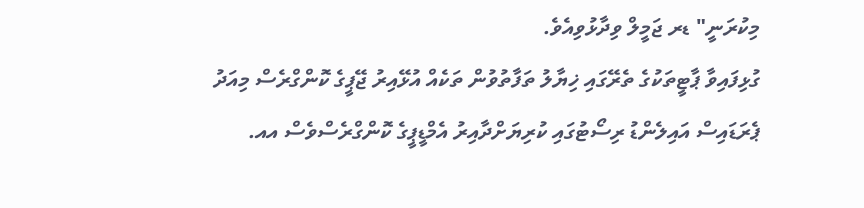މިކުރަނީ" ޑރ ޖަމީލް ވިދާޅުވިއެވެ.
ގުޅިފައިވާ ޕާޓީތަކުގެ ތެރޭގައި ޚިޔާލު ތަފާތުވުން ތަކެއް އުޅޭއިރު ޖޭޕީގެ ކޮންގްރެސް މިއަދު ޕެރަޑައިސް އައިލެންޑު ރިސޯޓުގައި ކުރިޔަށްދާއިރު އެމްޑީޕީގެ ކޮންގްރެސްވެސް އއ.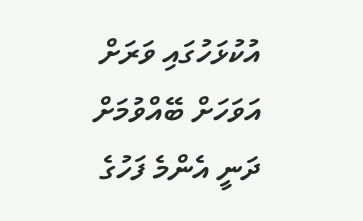އުކުޅަހުގައި ވަރަށް އަވަހަށް ބޭއްވުމަށް ދަނީ އެންމެ ފަހުގެ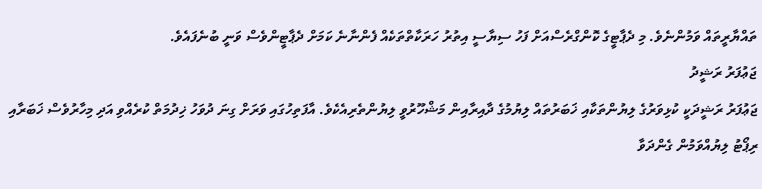ތައްޔާރީތައް ވަމުންނެވެ. މި ދެޕާޓީގެ ކޮންގްރެސްއަށް ފަހު ސިޔާސީ އިތުރު ހަރަކާތްތަކެއް ފެންނާނެ ކަމަށް ދެޕާޓީންވެސް ވަނީ ބުނެފައެވެ.
ޖަޢުފަރު ރަޝީދު
ޖަޢުފަރު ރަޝީދަކީ ކުޅިވަރުގެ ލިޔުންތަކާއި ޚަބަރުތައް ލިޔުމުގެ ދާއިރާއިން މަޝްހޫރުވީ ލިޔުންތެރިއެކެވެ. އާފަތިހުގައި ވަރަށް ގިނަ ދުވަހު ޚިދުމަތް ކުރެއްވި އަދި މިހާރުވެސް ޚަބަރާއި ރިޕޯޓު ލިޔުއްވަމުން ގެންދަވާ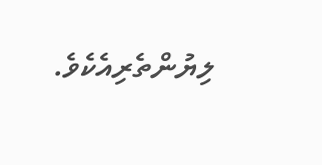ލިޔުންތެރިއެކެވެ.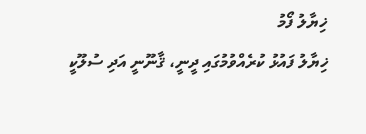ޚިޔާލު ފޯމު
ޚިޔާލު ފައުޅު ކުރެއްވުމުގައި ދީނީ، ޤާނޫނީ އަދި ސުލޫކީ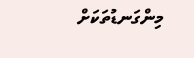މިންގަނޑުތަކަށް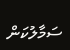ސަމާލުކަން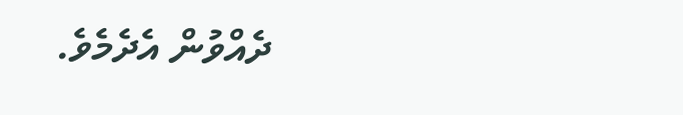ދެއްވުން އެދެމެވެ.